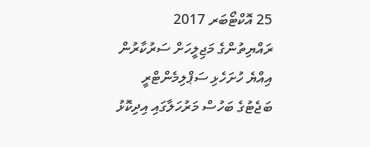25 އޮކްޓޯބަރ 2017
ރައްޔިތުންގެ މަޖިލީހަށް ސަރުކާރުން އިއްޔެ ހުށަހެޅި ސަޕްލިމެންޓްރީ ބަޖެޓުގެ ބަހުސް މަރުހަލާގައި އިދިކޮޅު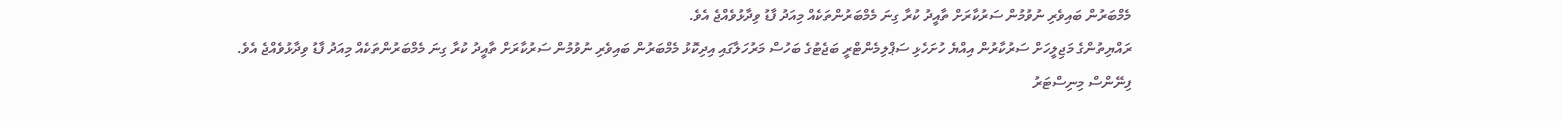މެމްބަރުން ބައިވެރި ނުވުމުން ސަރުކާރަށް ތާއީދު ކުރާ ގިނަ މެމްބަރުންތަކެއް މިއަދު ފާޑު ވިދާޅުވެއްޖެ އެވެ.
ރައްޔިތުންގެ މަޖިލީހަށް ސަރުކާރުން އިއްޔެ ހުށަހެޅި ސަޕްލިމެންޓްރީ ބަޖެޓުގެ ބަހުސް މަރުހަލާގައި އިދިކޮޅު މެމްބަރުން ބައިވެރި ނުވުމުން ސަރުކާރަށް ތާއީދު ކުރާ ގިނަ މެމްބަރުންތަކެއް މިއަދު ފާޑު ވިދާޅުވެއްޖެ އެވެ.
ފިނޭންސް މިނިސްޓަރު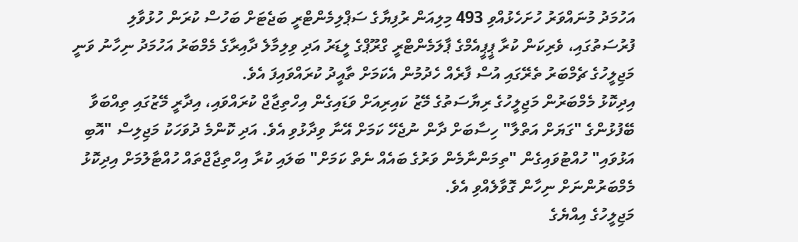އަހުމަދު މުނައްވަރު ހުށަހެޅުއްވި 493 މިލިއަން ރުފިޔާގެ ސަޕްލިމެންޓްރީ ބަޖެޓަށް ބަހުސް ކުރަން ހުޅުވާލި ފުރުސަތުގައި، ވެރިކަން ކުރާ ޕީޕީއެމްގެ ޕާލަމެންޓްރީ ގްރޫޕްގެ ލީޑަރު އަދި ވިލިމާލެ ދާއިރާގެ މެމްބަރު އަހުމަދު ނިހާނު ވަނީ މަޖިލީހުގެ ޗެމްބަރު ތެރޭގައި އުސް ފާރެއް ހެދުމުން އެކަމަށް ތާއީދު ކުރައްވައިފަ އެވެ.
އިދިކޮޅު މެމްބަރުން މަޖިލީހުގެ ރިޔާސަތުގެ މޭޒު ކައިރިއަށް ވަޑައިގެން އިހްތިޖާޖް ކުރައްވައި، އިދާރީ މޭޒުގައި ތިއްބަވާ ބޭފުޅުންގެ "ގަޔަށް އަތްލާ" ހިސާބަށް ދާން ނުޖެހޭ ކަމަށް އޭނާ ވިދާޅުވި އެވެ. އަދި ކޮންމެ ދުވަހަކު މަޖިލިސް "އޮބި އަޅުވައި" ހުއްޓުވައިގެން "ތިމަންނާމެން ވަރުގެ ބައެއް ނެތް ކަމަށް" ބަލައި ކުރާ އިހްތިޖާޖްތައް ހުއްޓާލުމަށް އިދިކޮޅު މެމްބަރުންނަށް ނިހާން ގޮވާލެއްވި އެވެ.
މަޖިލީހުގެ އިއްޔެގެ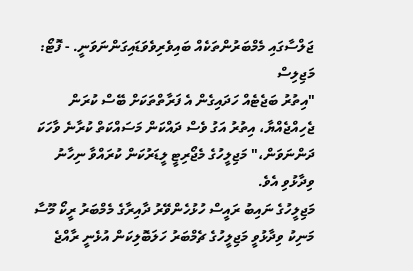ޖަލްސާގައި މެމްބަރުންތަކެއް ބައިވެރިވެވަޑައިގަންނަވަނީ. - ފޮޓޯ: މަޖިލިސް
"އިތުރު ބަޖެޓެއް ހަދައިގެން އެ ފަރާތްތަކަށް ބޭސް ކުރަން ޖެހިއްޖެއްޔާ، އިތުރު އަގު ވެސް ދައްކަން މަސައްކަތް ކުރާނެ ވާހަކަ ދަންނަވަން،" މަޖިލީހުގެ މެޖޯރިޓީ ލީޑަރުކަން ކުރައްވާ ނިހާނު ވިދާޅުވި އެވެ.
މަޖިލީހުގެ ނައިބު ރައީސް ހުޅުހެންވޭރު ދާއިރާގެ މެމްބަރު ރީކޯ މޫސާ މަނިކު ވިދާޅުވީ މަޖިލީހުގެ ޗެމްބަރު ހަލަބޮލިކަން އުޅެނީ ރާއްޖެ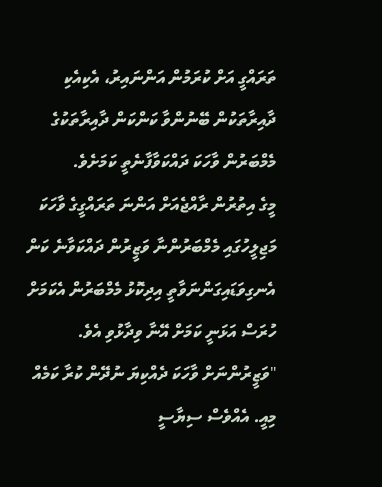ތަރައްގީ އަށް ކުރަމުން އަންނައިރު، އެކިއެކި ދާއިރާތަކުން ބޭނުންވާ ކަންކަން ދާއިރާތަކުގެ މެމްބަރުން ވާހަކަ ދައްކަވާފާނެތީ ކަމަށެވެ.
މީގެ އިތުރުން ރާއްޖެއަށް އަންނަ ތަރައްގީގެ ވާހަކަ މަޖިލީހުގައި މެމްބަރުންނާ ވަޒީރުން ދައްކަވާނެ ކަން އެނގިވަޑައިގަންނަވާތީ އިދިކޮޅު މެމްބަރުން އެކަމަށް ހުރަސް އަޅަނީ ކަމަށް އޭނާ ވިދާޅުވި އެވެ.
"ވަޒީރުންނަށް ވާހަކަ ދެއްކިޔަ ނުދޭން ކުރާ ކަމެއް މިއީ. އެއްވެސް ސިޔާސީ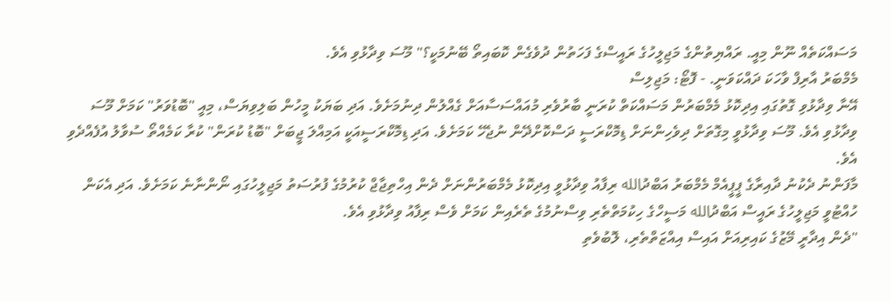މަސައްކަތެއް ނޫން މިއީ. ރައްޔިތުންގެ މަޖިލީހުގެ ރައީސްގެ ފަހަތުން ދުވެގެން ކޮބައިތޯ ބޭނުމަކީ؟" މޫސަ ވިދާޅުވި އެވެ.
މެމްބަރު އާރިފް ވާހަކަ ދައްކަވަނީ. - ފޮޓޯ: މަޖިލިސް
އޭނާ ވިދާޅުވި ގޮތުގައި އިދިކޮޅު މެމްބަރުން މަސައްކަތް ކުރަނީ ބާރުވެރި މުއައްސަސާއަށް ގެއްލުން ދިނުމަށެވެ. އަދި ބަޔަކު މީހުން ބަލިވިޔަސް، މިއީ "ބޮޑުވަރު" ކަމަށް މޫސަ ވިދާޅުވި އެވެ. މޫސަ ވިދާޅުވީ މިގޮތަށް ދިވެހިންނަށް ޑިމޮކްރަސީ ދަސްކޮށްދޭން ނުޖެހޭ ކަމަށެވެ. އަދި ޑިމޮކްރަސީއަކީ އަމިއްލަ ޖީބަށް "ބޮޑު ކުރަން" ކުރާ ކަމެއްތޯ ސުވާލު އުފެއްދެވި އެވެ.
މާފަންނު ދެކުނު ދާއިރާގެ ޕީޕީއެމް މެމްބަރު އަބްދުالله ރިފާއު ވިދާޅުވީ އިދިކޮޅު މެމްބަރުންނަށް ދެން އިހްތިޖާޖް ކުރުމުގެ ފުރުސަތު މަޖިލީހުގައި ނޯންނާނެ ކަމަށެވެ. އަދި އެކަން ހުއްޓުވީ މަޖިލީހުގެ ރައީސް އަބްދުالله މަސީހްގެ ހިކުމަތްތެރި ވިސްނުމުގެ ތެރެއިން ކަމަށް ވެސް ރިފާއު ވިދާޅުވި އެވެ.
"ދެން އިދާރީ މޭޒުގެ ކައިރިއަށް އައިސް އިއްޒަތްތެރި، ލޮބުވެތި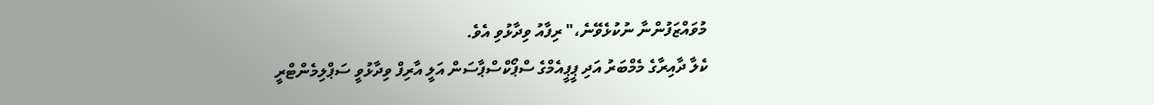މުވައްޒަފުންނާ ނުކުޅެވޭނެ،" ރިފާއު ވިދާޅުވި އެވެ.
ކެލާ ދާއިރާގެ މެމްބަރު އަދި ޕީޕީއެމްގެ ސްޕޯކްސްޕާސަން އަލީ އާރިފް ވިދާޅުވީ ސަޕްލިމެންޓްރީ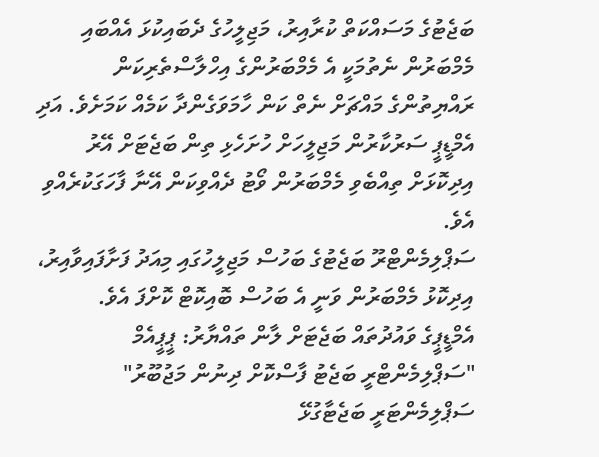ބަޖެޓުގެ މަސައްކަތް ކުރާއިރު، މަޖިލީހުގެ ދެބައިކުޅަ އެއްބައި މެމްބަރުން ނެތުމަކީ އެ މެމްބަރުންގެ އިހްލާސްތެރިކަން ރައްޔިތުންގެ މައްޗަށް ނެތް ކަން ހާމަވަގެންދާ ކަމެއް ކަމަށެވެ. އަދި އެމްޑީޕީ ސަރުކާރުން މަޖިލީހަށް ހުށަހެޅި ތިން ބަޖެޓަށް އޭރު އިދިކޮޅަށް ތިއްބެވި މެމްބަރުން ވޯޓު ދެއްވިކަން އޭނާ ފާހަގަކުރެއްވި އެވެ.
ސަޕްލިމެންޓްރޫ ބަޖެޓުގެ ބަހުސް މަޖިލީހުގައި މިއަދު ފަށާފައިވާއިރު، އިދިކޮޅު މެމްބަރުން ވަނީ އެ ބަހުސް ބޮއިކޮޓް ކޮށްފަ އެވެ.
އެމްޑީޕީގެ ވައުދުތައް ބަޖެޓަށް ލާން ތައްޔާރު: ޕީޕީއެމް
"ސަޕްލިމެންޓްރީ ބަޖެޓު ފާސްކޮށް ދިނުން މަޖުބޫރު"
ސަޕްލިމެންޓަރީ ބަޖެޓާގުޅޭ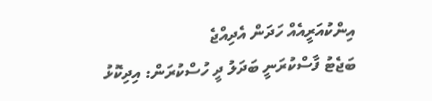އިންކުއަރީއެއް ހަދަން އެދިއްޖެ
ބަޖެޓު ފާސްކުރަނީ ބަދަލު ދީ ހުސްކުރަން: އިދިކޮޅު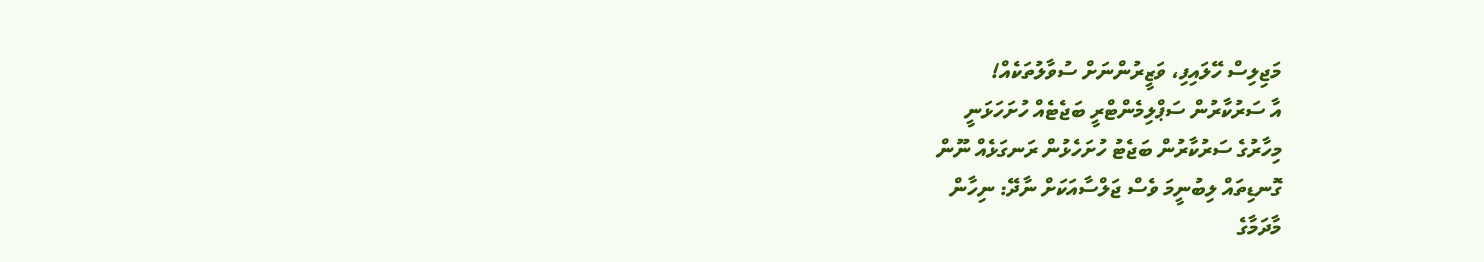މަޖިލިސް ހޭލައިފި، ވަޒީރުންނަށް ސުވާލުތަކެއް!
އާ ސަރުކާރުން ސަޕްލިމެންޓްރީ ބަޖެޓެއް ހުށަހަޅަނީ
މިހާރުގެ ސަރުކާރުން ބަޖެޓު ހުށަހެޅުން ރަނގަޅެއް ނޫން
ގޮނޑިތައް ލިބުނީމަ ވެސް ޖަލްސާއަކަށް ނާދޭ: ނިހާން
މާދަމާގެ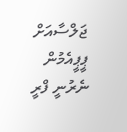ޖަލްސާއަށް ޕީޕީއެމުން ނެރުނީ ފްރީ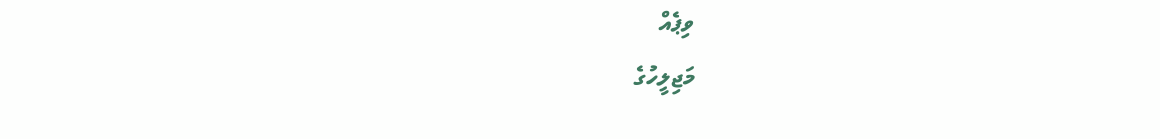ވިޕެއް
މަޖިލީހުގެ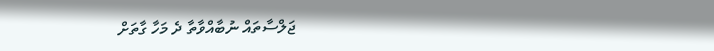ޖަލްސާތައް ނުބާއްވާތާ ދެ މަހާ ގާތަށް